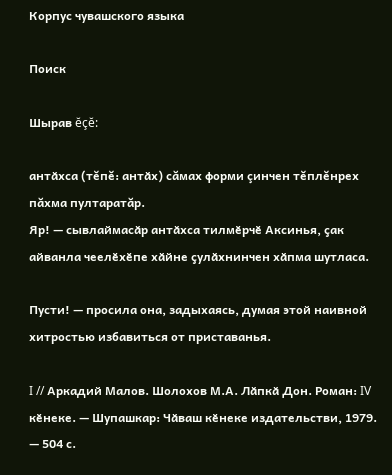Корпус чувашского языка

Поиск

Шырав ĕçĕ:

антӑхса (тĕпĕ: антӑх) сăмах форми çинчен тĕплĕнрех пăхма пултаратăр.
Яр! — сывлаймасӑр антӑхса тилмӗрчӗ Аксинья, ҫак айванла чеелӗхӗпе хӑйне ҫулӑхнинчен хӑпма шутласа.

Пусти! — просила она, задыхаясь, думая этой наивной хитростью избавиться от приставанья.

I // Аркадий Малов. Шолохов М.А. Лӑпкӑ Дон. Роман: IV кӗнеке. — Шупашкар: Чӑваш кӗнеке издательстви, 1979. — 504 с.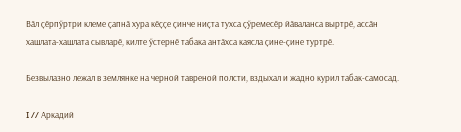Вӑл ҫӗрпӳртри клеме ҫапнӑ хура кӗҫҫе ҫинче ниҫта тухса ҫӳремесӗр йӑваланса выртрӗ, ассӑн хашлата-хашлата сывларӗ, килте ӳстернӗ табака антӑхса каясла ҫине-ҫине туртрӗ.

Безвылазно лежал в землянке на черной тавреной полсти, вздыхал и жадно курил табак-самосад.

I // Аркадий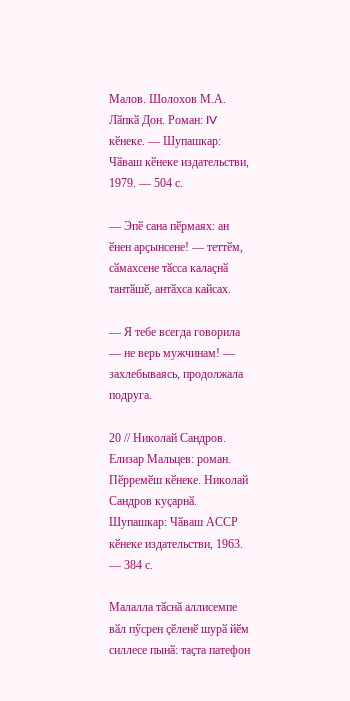Малов. Шолохов М.А. Лӑпкӑ Дон. Роман: IV кӗнеке. — Шупашкар: Чӑваш кӗнеке издательстви, 1979. — 504 с.

— Эпӗ сана пӗрмаях: ан ӗнен арҫынсене! — теттӗм, сӑмахсене тӑсса калаҫнӑ тантӑшӗ, антӑхса кайсах.

— Я тебе всегда говорила — не верь мужчинам! — захлебываясь, продолжала подруга.

20 // Николай Сандров. Елизар Мальцев: роман. Пӗрремӗш кӗнеке. Николай Сандров куҫарнӑ. Шупашкар: Чӑваш АССР кӗнеке издательстви, 1963. — 384 с.

Малалла тӑснӑ аллисемпе вӑл пӳсрен ҫӗленӗ шурӑ йӗм силлесе пынӑ: таҫта патефон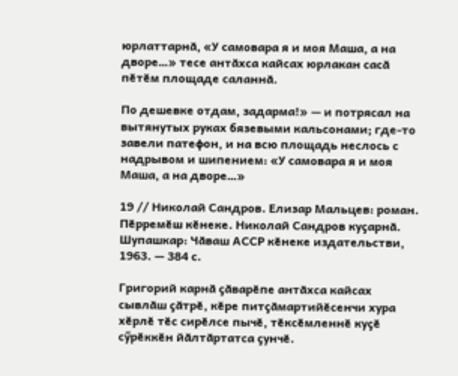юрлаттарнӑ, «У самовара я и моя Маша, а на дворе…» тесе антӑхса кайсах юрлакан сасӑ пӗтӗм площаде саланнӑ.

По дешевке отдам, задарма!» — и потрясал на вытянутых руках бязевыми кальсонами; где-то завели патефон, и на всю площадь неслось с надрывом и шипением: «У самовара я и моя Маша, а на дворе…»

19 // Николай Сандров. Елизар Мальцев: роман. Пӗрремӗш кӗнеке. Николай Сандров куҫарнӑ. Шупашкар: Чӑваш АССР кӗнеке издательстви, 1963. — 384 с.

Григорий карнӑ ҫӑварӗпе антӑхса кайсах сывлӑш ҫӑтрӗ, кӗре питҫӑмартийӗсенчи хура хӗрлӗ тӗс сирӗлсе пычӗ, тӗксӗмленнӗ куҫӗ сӳрӗккӗн йӑлтӑртатса ҫунчӗ.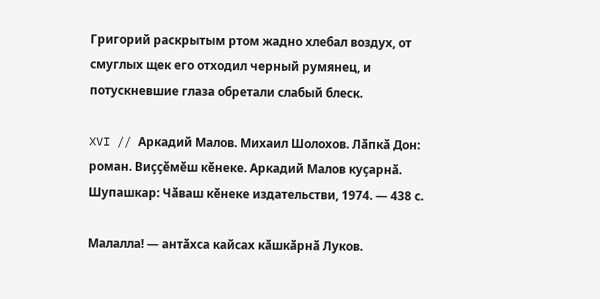Григорий раскрытым ртом жадно хлебал воздух, от смуглых щек его отходил черный румянец, и потускневшие глаза обретали слабый блеск.

XVI // Аркадий Малов. Михаил Шолохов. Лӑпкӑ Дон: роман. Виҫҫӗмӗш кӗнеке. Аркадий Малов куҫарнӑ. Шупашкар: Чӑваш кӗнеке издательстви, 1974. — 438 с.

Малалла! — антӑхса кайсах кӑшкӑрнӑ Луков.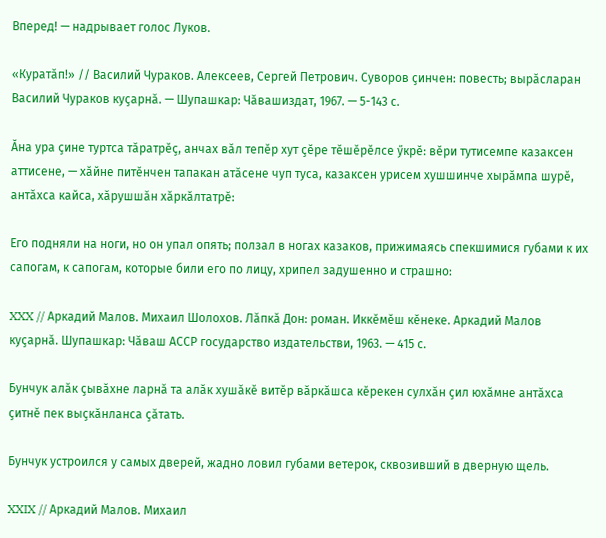Вперед! — надрывает голос Луков.

«Куратӑп!» // Василий Чураков. Алексеев, Сергей Петрович. Суворов ҫинчен: повесть; вырӑсларан Василий Чураков куҫарнӑ. — Шупашкар: Чӑвашиздат, 1967. — 5-143 с.

Ӑна ура ҫине туртса тӑратрӗҫ, анчах вӑл тепӗр хут ҫӗре тӗшӗрӗлсе ӳкрӗ: вӗри тутисемпе казаксен аттисене, — хӑйне питӗнчен тапакан атӑсене чуп туса, казаксен урисем хушшинче хырӑмпа шурӗ, антӑхса кайса, хӑрушшӑн хӑркӑлтатрӗ:

Его подняли на ноги, но он упал опять; ползал в ногах казаков, прижимаясь спекшимися губами к их сапогам, к сапогам, которые били его по лицу, хрипел задушенно и страшно:

XXX // Аркадий Малов. Михаил Шолохов. Лӑпкӑ Дон: роман. Иккӗмӗш кӗнеке. Аркадий Малов куҫарнӑ. Шупашкар: Чӑваш АССР государство издательстви, 1963. — 415 с.

Бунчук алӑк ҫывӑхне ларнӑ та алӑк хушӑкӗ витӗр вӑркӑшса кӗрекен сулхӑн ҫил юхӑмне антӑхса ҫитнӗ пек выҫкӑнланса ҫӑтать.

Бунчук устроился у самых дверей, жадно ловил губами ветерок, сквозивший в дверную щель.

XXIX // Аркадий Малов. Михаил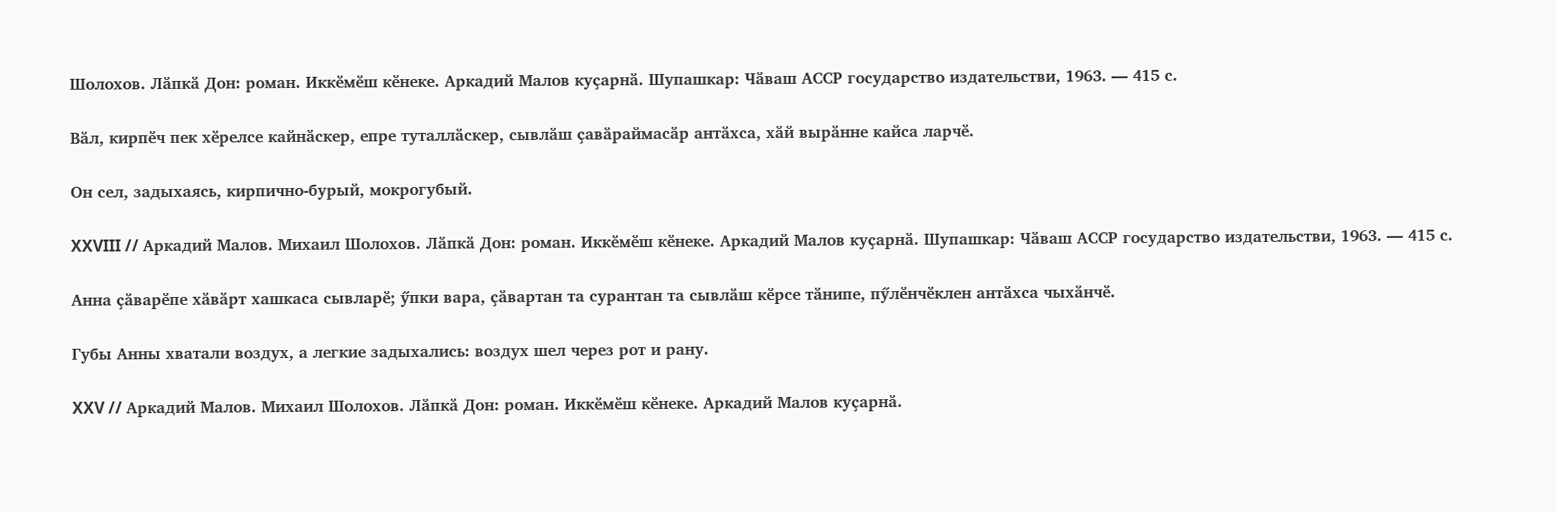Шолохов. Лӑпкӑ Дон: роман. Иккӗмӗш кӗнеке. Аркадий Малов куҫарнӑ. Шупашкар: Чӑваш АССР государство издательстви, 1963. — 415 с.

Вӑл, кирпӗч пек хӗрелсе кайнӑскер, епре туталлӑскер, сывлӑш ҫавӑраймасӑр антӑхса, хӑй вырӑнне кайса ларчӗ.

Он сел, задыхаясь, кирпично-бурый, мокрогубый.

XXVIII // Аркадий Малов. Михаил Шолохов. Лӑпкӑ Дон: роман. Иккӗмӗш кӗнеке. Аркадий Малов куҫарнӑ. Шупашкар: Чӑваш АССР государство издательстви, 1963. — 415 с.

Анна ҫӑварӗпе хӑвӑрт хашкаса сывларӗ; ӳпки вара, ҫӑвартан та сурантан та сывлӑш кӗрсе тӑнипе, пӳлӗнчӗклен антӑхса чыхӑнчӗ.

Губы Анны хватали воздух, а легкие задыхались: воздух шел через рот и рану.

XXV // Аркадий Малов. Михаил Шолохов. Лӑпкӑ Дон: роман. Иккӗмӗш кӗнеке. Аркадий Малов куҫарнӑ.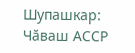Шупашкар: Чӑваш АССР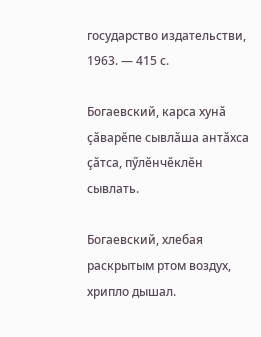государство издательстви, 1963. — 415 с.

Богаевский, карса хунӑ ҫӑварӗпе сывлӑша антӑхса ҫӑтса, пӳлӗнчӗклӗн сывлать.

Богаевский, хлебая раскрытым ртом воздух, хрипло дышал.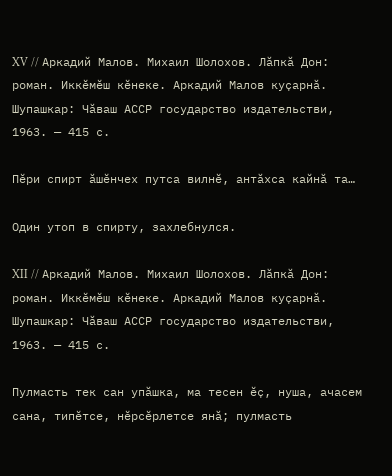XV // Аркадий Малов. Михаил Шолохов. Лӑпкӑ Дон: роман. Иккӗмӗш кӗнеке. Аркадий Малов куҫарнӑ. Шупашкар: Чӑваш АССР государство издательстви, 1963. — 415 с.

Пӗри спирт ӑшӗнчех путса вилнӗ, антӑхса кайнӑ та…

Один утоп в спирту, захлебнулся.

XII // Аркадий Малов. Михаил Шолохов. Лӑпкӑ Дон: роман. Иккӗмӗш кӗнеке. Аркадий Малов куҫарнӑ. Шупашкар: Чӑваш АССР государство издательстви, 1963. — 415 с.

Пулмасть тек сан упӑшка, ма тесен ӗҫ, нуша, ачасем сана, типӗтсе, нӗрсӗрлетсе янӑ; пулмасть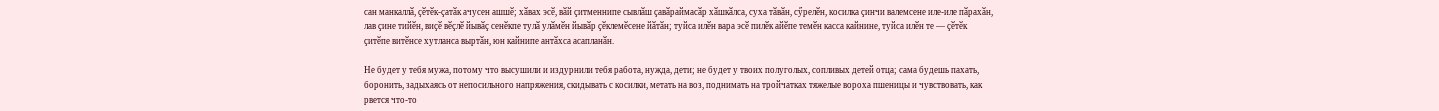сан манкаллӑ, ҫӗтӗк-ҫатӑк ачусен ашшӗ; хӑвах эсӗ, вӑй ҫитменнипе сывлӑш ҫавӑраймасӑр хӑшкӑлса, суха тӑвӑн, сӳрелӗн, косилка ҫинчи валемсене иле-иле пӑрахӑн, лав ҫине тийӗн, виҫӗ вӗҫлӗ йывӑҫ сенӗкпе тулӑ улӑмӗн йывӑр ҫӗклемӗсене йӑтӑн; туйса илӗн вара эсӗ пилӗк айӗпе темӗн касса кайнине, туйса илӗн те — ҫӗтӗк ҫитӗпе витӗнсе хутланса выртӑн, юн кайнипе антӑхса асапланӑн.

Не будет у тебя мужа, потому что высушили и издурнили тебя работа, нужда, дети; не будет у твоих полуголых, сопливых детей отца; сама будешь пахать, боронить, задыхаясь от непосильного напряжения, скидывать с косилки, метать на воз, поднимать на тройчатках тяжелые вороха пшеницы и чувствовать, как рвется что-то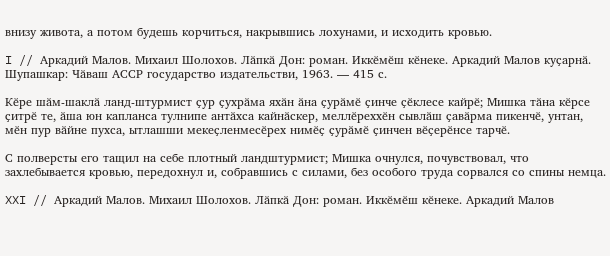внизу живота, а потом будешь корчиться, накрывшись лохунами, и исходить кровью.

I // Аркадий Малов. Михаил Шолохов. Лӑпкӑ Дон: роман. Иккӗмӗш кӗнеке. Аркадий Малов куҫарнӑ. Шупашкар: Чӑваш АССР государство издательстви, 1963. — 415 с.

Кӗре шӑм-шаклӑ ланд-штурмист ҫур ҫухрӑма яхӑн ӑна ҫурӑмӗ ҫинче ҫӗклесе кайрӗ; Мишка тӑна кӗрсе ҫитрӗ те, ӑша юн капланса тулнипе антӑхса кайнӑскер, меллӗреххӗн сывлӑш ҫавӑрма пикенчӗ, унтан, мӗн пур вӑйне пухса, ытлашши мекеҫленмесӗрех нимӗҫ ҫурӑмӗ ҫинчен вӗҫерӗнсе тарчӗ.

С полверсты его тащил на себе плотный ландштурмист; Мишка очнулся, почувствовал, что захлебывается кровью, передохнул и, собравшись с силами, без особого труда сорвался со спины немца.

XXI // Аркадий Малов. Михаил Шолохов. Лӑпкӑ Дон: роман. Иккӗмӗш кӗнеке. Аркадий Малов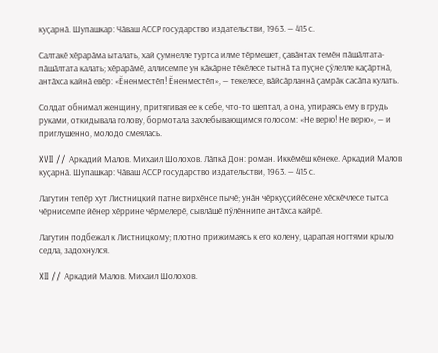куҫарнӑ. Шупашкар: Чӑваш АССР государство издательстви, 1963. — 415 с.

Салтакӗ хӗрарӑма ыталать, хай ҫумнелле туртса илме тӗрмешет, ҫавӑнтах темӗн пӑшӑлтата-пӑшӑлтата калать; хӗрарӑмӗ, аллисемпе ун кӑкӑрне тӗкӗлесе тытнӑ та пуҫне ҫӳлелле каҫӑртнӑ, антӑхса кайнӑ евӗр: «Ӗненместӗп! Ӗненместӗп», — текелесе, вӑйсӑрланнӑ ҫамрӑк сасӑпа кулать.

Солдат обнимал женщину, притягивая ее к себе, что-то шептал, а она, упираясь ему в грудь руками, откидывала голову, бормотала захлебывающимся голосом: «Не верю! Не верю», — и приглушенно, молодо смеялась.

XVII // Аркадий Малов. Михаил Шолохов. Лӑпкӑ Дон: роман. Иккӗмӗш кӗнеке. Аркадий Малов куҫарнӑ. Шупашкар: Чӑваш АССР государство издательстви, 1963. — 415 с.

Лагутин тепӗр хут Листницкий патне вирхӗнсе пычӗ; унӑн чӗркуҫҫийӗсене хӗскӗчлесе тытса чӗрнисемпе йӗнер хӗррине чӗрмелерӗ, сывлӑшӗ пӳлӗннипе антӑхса кайрӗ.

Лагутин подбежал к Листницкому; плотно прижимаясь к его колену, царапая ногтями крыло седла, задохнулся.

XII // Аркадий Малов. Михаил Шолохов.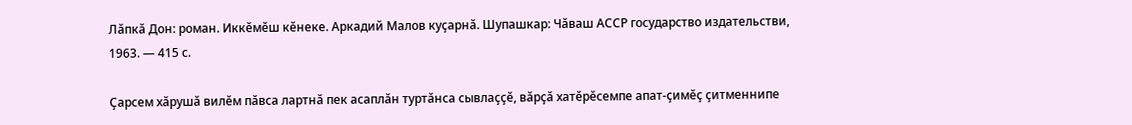Лӑпкӑ Дон: роман. Иккӗмӗш кӗнеке. Аркадий Малов куҫарнӑ. Шупашкар: Чӑваш АССР государство издательстви, 1963. — 415 с.

Ҫарсем хӑрушӑ вилӗм пӑвса лартнӑ пек асаплӑн туртӑнса сывлаҫҫӗ, вӑрҫӑ хатӗрӗсемпе апат-ҫимӗҫ ҫитменнипе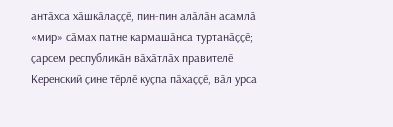антӑхса хӑшкӑлаҫҫӗ, пин-пин алӑлӑн асамлӑ «мир» сӑмах патне кармашӑнса туртанӑҫҫӗ; ҫарсем республикӑн вӑхӑтлӑх правителӗ Керенский ҫине тӗрлӗ куҫпа пӑхаҫҫӗ, вӑл урса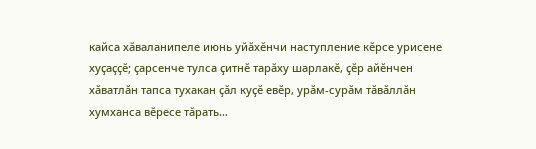кайса хӑваланипеле июнь уйӑхӗнчи наступление кӗрсе урисене хуҫаҫҫӗ; ҫарсенче тулса ҫитнӗ тарӑху шарлакӗ, ҫӗр айӗнчен хӑватлӑн тапса тухакан ҫӑл куҫӗ евӗр, урӑм-сурӑм тӑвӑллӑн хумханса вӗресе тӑрать…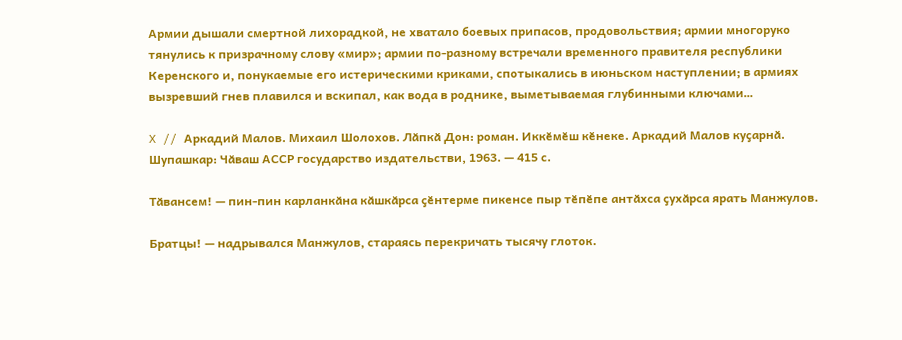Армии дышали смертной лихорадкой, не хватало боевых припасов, продовольствия; армии многоруко тянулись к призрачному слову «мир»; армии по-разному встречали временного правителя республики Керенского и, понукаемые его истерическими криками, спотыкались в июньском наступлении; в армиях вызревший гнев плавился и вскипал, как вода в роднике, выметываемая глубинными ключами…

X // Аркадий Малов. Михаил Шолохов. Лӑпкӑ Дон: роман. Иккӗмӗш кӗнеке. Аркадий Малов куҫарнӑ. Шупашкар: Чӑваш АССР государство издательстви, 1963. — 415 с.

Тӑвансем! — пин-пин карланкӑна кӑшкӑрса ҫӗнтерме пикенсе пыр тӗпӗпе антӑхса ҫухӑрса ярать Манжулов.

Братцы! — надрывался Манжулов, стараясь перекричать тысячу глоток.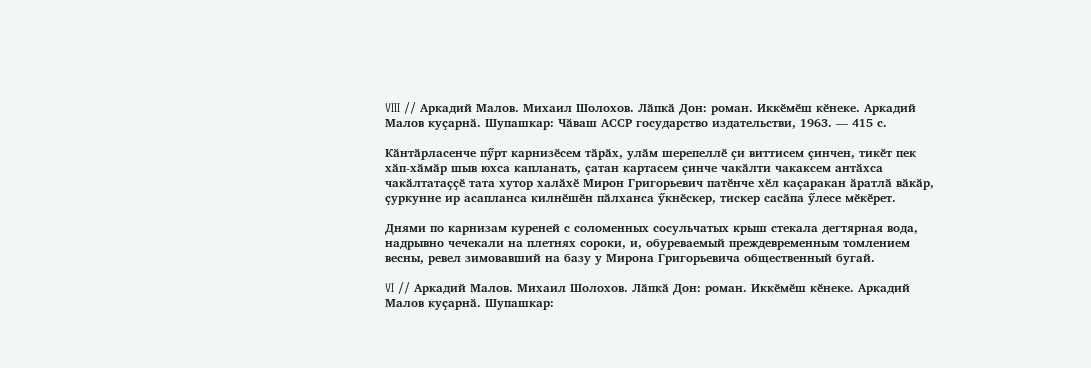VIII // Аркадий Малов. Михаил Шолохов. Лӑпкӑ Дон: роман. Иккӗмӗш кӗнеке. Аркадий Малов куҫарнӑ. Шупашкар: Чӑваш АССР государство издательстви, 1963. — 415 с.

Кӑнтӑрласенче пӳрт карнизӗсем тӑрӑх, улӑм шерепеллӗ ҫи виттисем ҫинчен, тикӗт пек хӑп-хӑмӑр шыв юхса капланать, ҫатан картасем ҫинче чакӑлти чакаксем антӑхса чакӑлтатаҫҫӗ тата хутор халӑхӗ Мирон Григорьевич патӗнче хӗл каҫаракан ӑратлӑ вӑкӑр, ҫуркунне ир асапланса килнӗшӗн пӑлханса ӳкнӗскер, тискер сасӑпа ӳлесе мӗкӗрет.

Днями по карнизам куреней с соломенных сосульчатых крыш стекала дегтярная вода, надрывно чечекали на плетнях сороки, и, обуреваемый преждевременным томлением весны, ревел зимовавший на базу у Мирона Григорьевича общественный бугай.

VI // Аркадий Малов. Михаил Шолохов. Лӑпкӑ Дон: роман. Иккӗмӗш кӗнеке. Аркадий Малов куҫарнӑ. Шупашкар: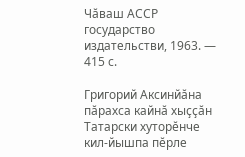Чӑваш АССР государство издательстви, 1963. — 415 с.

Григорий Аксинйӑна пӑрахса кайнӑ хыҫҫӑн Татарски хуторӗнче кил-йышпа пӗрле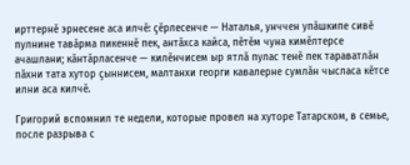ирттернӗ эрнесене аса илчӗ: ҫӗрлесенче — Наталья, унччен упӑшкипе сивӗ пулнине тавӑрма пикеннӗ пек, антӑхса кайса, пӗтӗм чуна кимӗлтерсе ачашлани; кӑнтӑрласенче — килӗнчисем ыр ятлӑ пулас тенӗ пек тараватлӑн пӑхни тата хутор ҫыннисем, малтанхи георги кавалерне сумлӑн чысласа кӗтсе илни аса килчӗ.

Григорий вспомнил те недели, которые провел на хуторе Татарском, в семье, после разрыва с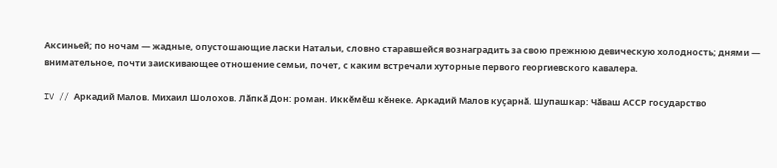Аксиньей; по ночам — жадные, опустошающие ласки Натальи, словно старавшейся вознаградить за свою прежнюю девическую холодность; днями — внимательное, почти заискивающее отношение семьи, почет, с каким встречали хуторные первого георгиевского кавалера.

IV // Аркадий Малов. Михаил Шолохов. Лӑпкӑ Дон: роман. Иккӗмӗш кӗнеке. Аркадий Малов куҫарнӑ. Шупашкар: Чӑваш АССР государство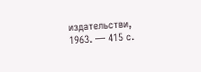издательстви, 1963. — 415 с.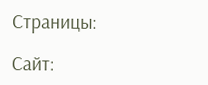Страницы:

Сайт: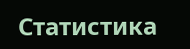Статистика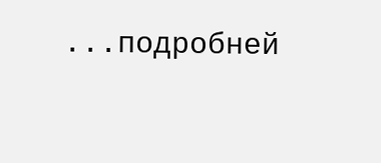...подробней